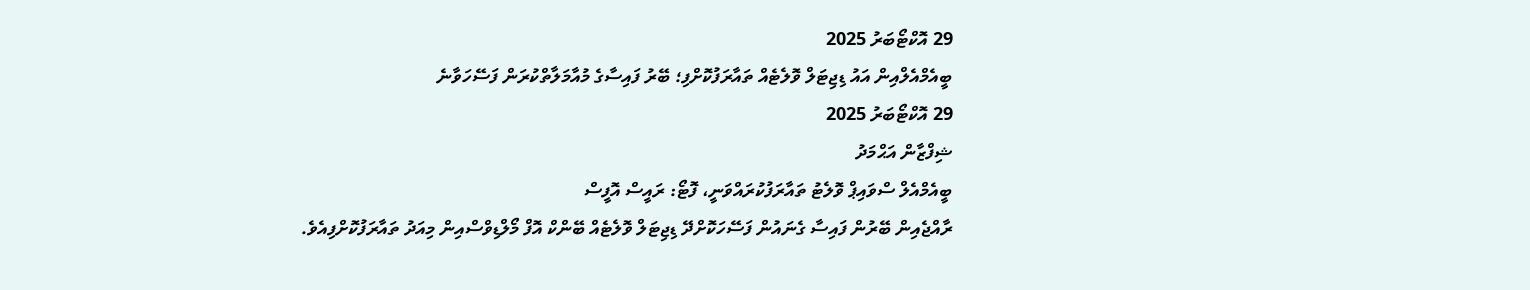29 އޮކްޓޯބަރު 2025
ބީއެމްއެލްއިން އައު ޑިޖިޓަލް ވޮލެޓެއް ތައާރަފުކޮށްފި؛ ބޭރު ފައިސާގެ މުއާމަލާތްކުރަން ފަސޭހަވާނެ
29 އޮކްޓޯބަރު 2025
ޝިފްޒާން އަޙްމަދު
ބީއެމްއެލް ސްވައިޕް ވޮލެޓު ތައާރަފުކުރައްވަނީ، ފޮޓޯ: ރައީސް އޮފީސް
ރާއްޖެއިން ބޭރުން ފައިސާ ގެނައުން ފަސޭހަކޮށްދޭ ޑިޖިޓަލް ވޮލެޓެއް ބޭންކް އޮފް މޯލްޑިވްސްއިން މިއަދު ތައާރަފުކޮށްފިއެވެ.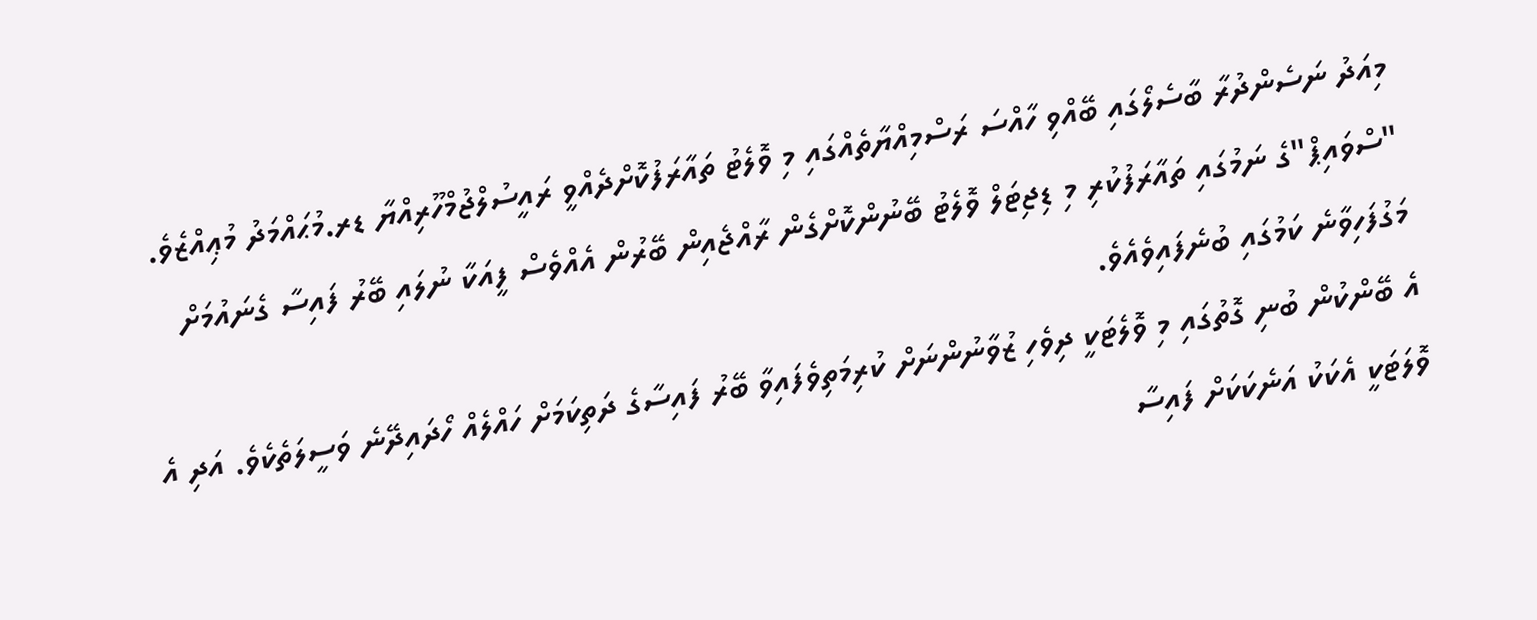މިއަދު ނަސެންދުރާ ބާސެލޯގައި ބޭއްވި ހާއްސަ ރަސްމިއްޔާތެއްގައި މި ވޮލެޓު ތައާރަފުކޮށްދެއްވީ ރައީސުލްޖުމްހޫރިއްޔާ ޑރ.މުޙައްމަދު މުޢިއްޒެވެ. "ސްވައިޕް"ގެ ނަމުގައި ތައާރަފުކުރި މި ޑިޖިޓަލް ވޮލެޓު ބޭނުންކޮށްގެން ރާއްޖެއިން ބޭރުން އެއްވެސް ފީއަކާ ނުލައި ބޭރު ފައިސާ ގެނައުމަށް މަގުފަހިވާނެ ކަމުގައި ބުނެފައިވެއެވެ.
އެ ބޭންކުން ބުނި ގޮތުގައި މި ވޮލެޓަކީ ދިވެހި ޒުވާނުންނަށް ކުރިމަތިވެފައިވާ ބޭރު ފައިސާގެ ދަތިކަމަށް ހައްލެއް ހޯދައިދޭނެ ވަސީލަތެކެވެ. އަދި އެ ވޮލަޓަކީ އެކަކު އަނެކަކަށް ފައިސާ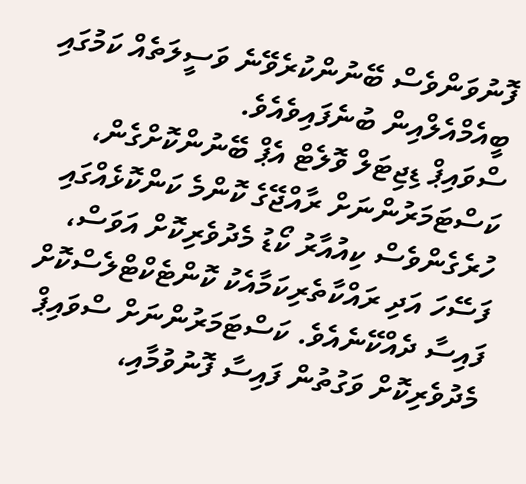ފޮނުވަންވެސް ބޭނުންކުރެވޭނެ ވަސީލަތެއް ކަމުގައި ބީއެމްއެލްއިން ބުނެފައިވެއެވެ.
ސްވައިޕް ޑިޖިޓަލް ވޮލެޓް އެޕް ބޭނުންކޮށްގެން، ކަސްޓަމަރުންނަށް ރާއްޖޭގެ ކޮންމެ ކަންކޮޅެއްގައި ހުރެގެންވެސް ކިއުއާރު ކޯޑު މެދުވެރިކޮށް އަވަސް، ފަސޭހަ އަދި ރައްކާތެރިކަމާއެކު ކޮންޓެކްޓްލެސްކޮށް ފައިސާ ދެއްކޭނެއެވެ. ކަސްޓަމަރުންނަށް ސްވައިޕް މެދުވެރިކޮށް ވަގުތުން ފައިސާ ފޮނުވުމާއި،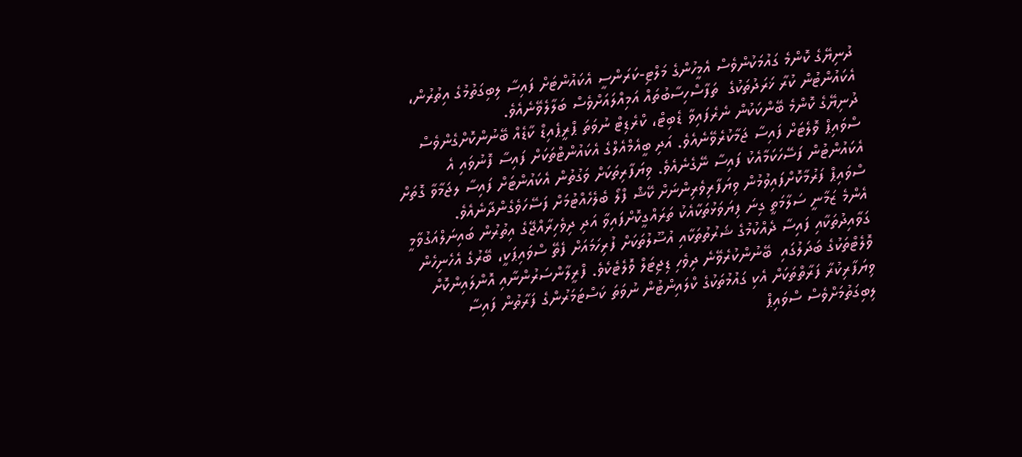ދުނިޔޭގެ ކޮންމެ ގައުމަކުންވެސް އެމީހުންގެ މަލްޓި-ކަރަންސީ އެކައުންޓަށް ފައިސާ ލިބިގަތުމުގެ އިތުރުން، އެކައުންޓުން ކުރާ ޚަރަދުތަކުގެ  ތަފާސްހިސާބުތައް އަމިއްލައަށްވެސް ބަލާލެވޭނެއެވެ.
ދުނިޔޭގެ ކޮންމެ ބޭންކަކުން ނެރެފައިވާ ޑެބިޓް، ކްރެޑިޓް ނުވަތަ ޕްރީޕެއިޑް ކާޑެއް ބޭނުންކޮށްގެންވެސް ސްވައިޕް ވޮލެޓަށް ފައިސާ ޖަމާކުރެވޭނެއެވެ. އަދި ބީއެމްއެލްގެ އެކައުންޓްތަކަށް ފައިސާ ފޮނުވައި އެ އެކައުންޓުން ފަސޭހަކަމާއެކު ފައިސާ ނޭގެނެއެވެ. ވިޔަފާރިތަކަށް ވަގުތުން އެކައުންޓަށް ފައިސާ ލޖަމާވާ ގޮތަށް  ސްވައިޕް ފަރުމާކޮށްފައިވުމުން ވިޔަފާރިވެރިންނަށް ކޭޝް ފްލޯ ބެލެހެއްޓުމަށް ފަސޭހަވެގެންދާނެއެވެ.
އެންމެ ޒަމާނީ ސަލާމަތީ ގިނަ ފިޔަވަޅުތަކާއެކު ތަރައްގީކޮށްފައިވާ އަދި ދިވެހިރާއްޖޭގެ އިތުރުން ބައިނަލްއަގުވާމީ ގަވާއިދުތަކާއި ފައިސާ ދެއްކުމުގެ ޝަރުތުތަކާއި އުސޫލުތަކަށް ފުރިހަމައަށް ފެތޭ ސްވައިޕަކީ، ބޭރުގެ އެހެނިހެން ވޮލެޓްތަކުގެ ބަދަލުގައި  ބޭނުންކުރެވޭނެ ދިވެހި ޑިޖިޓަލް ވޮލެޓެކެވެ. ފްރީލާންސަރުންނާއި އޮންލައިންކޮށް ވިޔަފާރިކުރާ ފަރާތްތަކަށް އެކި ގައުމުތަކުގެ ކްލައިންޓުން ނުވަތަ ކަސްޓަމަރުންގެ ފަރާތުން ފައިސާ ލިބިގަތުމަށްވެސް ސްވައިޕް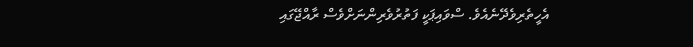އެހީތެރިވެދޭނެއެވެ. ސްވައިޕަކީ ފަތުރުވެރިންނަށްވެސް ރާއްޖޭގައި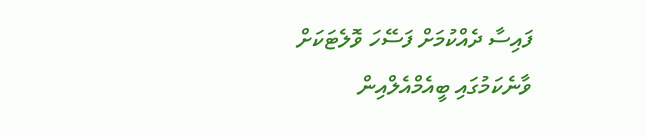ފައިސާ ދެއްކުމަށް ފަސޭހަ ވޮލެޓަކަށް ވާނެކަމުގައި ބީއެމްއެލްއިން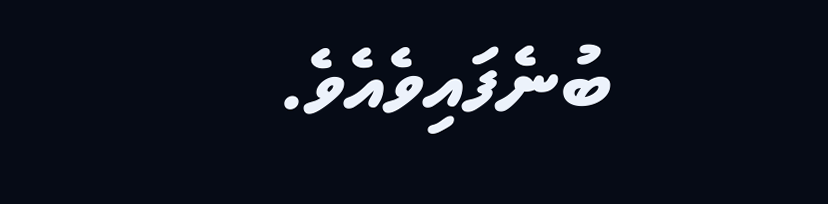ބުނެފައިވެއެވެ.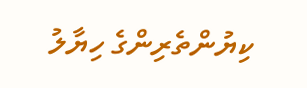ކިޔުންތެރިންގެ ހިޔާލު